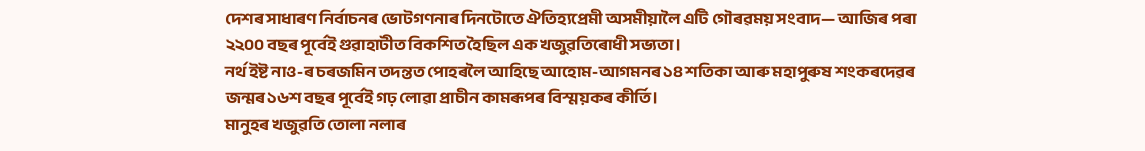দেশৰ সাধাৰণ নিৰ্বাচনৰ ভোটগণনাৰ দিনটোতে ঐতিহ্যপ্ৰেমী অসমীয়ালৈ এটি গৌৰৱময় সংবাদ— আজিৰ পৰা ২২০০ বছৰ পূৰ্বেই গুৱাহাটীত বিকশিত হৈছিল এক খজুৱতিৰোধী সভ্যতা।
নৰ্থ ইষ্ট নাও-ৰ চৰজমিন তদন্তত পোহৰলৈ আহিছে আহোম-আগমনৰ ১৪ শতিকা আৰু মহাপুৰুষ শংকৰদেৱৰ জন্মৰ ১৬শ বছৰ পূৰ্বেই গঢ় লোৱা প্ৰাচীন কামৰূপৰ বিস্ময়কৰ কীৰ্তি।
মানুহৰ খজুৱতি তোলা নলাৰ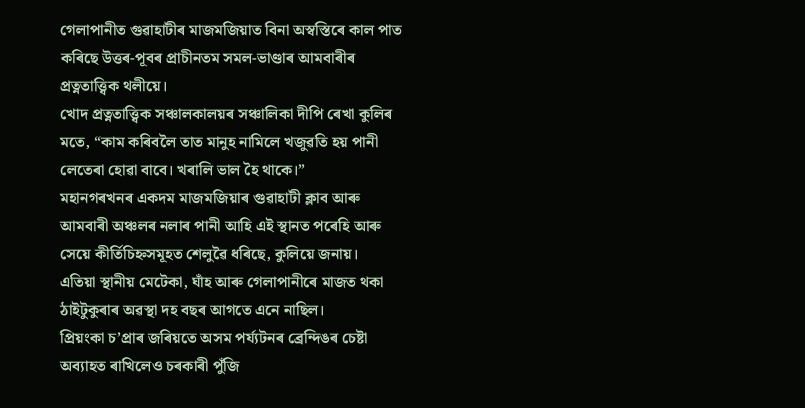গেলাপানীত গুৱাহাটীৰ মাজমজিয়াত বিনা অস্বস্তিৰে কাল পাত কৰিছে উত্তৰ-পূবৰ প্ৰাচীনতম সমল-ভাণ্ডাৰ আমবাৰীৰ প্ৰত্নতাত্ত্বিক থলীয়ে।
খোদ প্ৰত্নতাত্ত্বিক সঞ্চালকালয়ৰ সঞ্চালিকা দীপি ৰেখা কুলিৰ মতে, “কাম কৰিবলৈ তাত মানুহ নামিলে খজুৱতি হয় পানী লেতেৰা হোৱা বাবে। খৰালি ভাল হৈ থাকে।”
মহানগৰখনৰ একদম মাজমজিয়াৰ গুৱাহাটী ক্লাব আৰু আমবাৰী অঞ্চলৰ নলাৰ পানী আহি এই স্থানত পৰেহি আৰু সেয়ে কীৰ্তিচিহ্নসমূহত শেলুৱৈ ধৰিছে, কুলিয়ে জনায়।
এতিয়া স্থানীয় মেটেকা, ঘাঁহ আৰু গেলাপানীৰে মাজত থকা ঠাইটুকুৰাৰ অৱস্থা দহ বছৰ আগতে এনে নাছিল।
প্ৰিয়ংকা চ’প্ৰাৰ জৰিয়তে অসম পৰ্য্যটনৰ ব্ৰেন্দিঙৰ চেষ্টা অব্যাহত ৰাখিলেও চৰকাৰী পুঁজি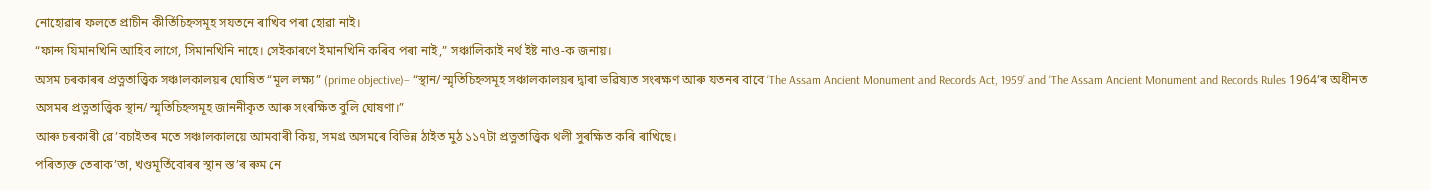নোহোৱাৰ ফলতে প্ৰাচীন কীৰ্তিচিহ্নসমূহ সযতনে ৰাখিব পৰা হোৱা নাই।
“ফান্দ যিমানখিনি আহিব লাগে, সিমানখিনি নাহে। সেইকাৰণে ইমানখিনি কৰিব পৰা নাই,” সঞ্চালিকাই নৰ্থ ইষ্ট নাও-ক জনায়।
অসম চৰকাৰৰ প্ৰত্নতাত্ত্বিক সঞ্চালকালয়ৰ ঘোষিত “মূল লক্ষ্য” (prime objective)– “স্থান/ স্মৃতিচিহ্নসমূহ সঞ্চালকালয়ৰ দ্বাৰা ভৱিষ্যত সংৰক্ষণ আৰু যতনৰ বাবে ‘The Assam Ancient Monument and Records Act, 1959’ and ‘The Assam Ancient Monument and Records Rules 1964’ৰ অধীনত অসমৰ প্ৰত্নতাত্ত্বিক স্থান/ স্মৃতিচিহ্নসমূহ জাননীকৃত আৰু সংৰক্ষিত বুলি ঘোষণা।”
আৰু চৰকাৰী ৱে’বচাইতৰ মতে সঞ্চালকালয়ে আমবাৰী কিয়, সমগ্ৰ অসমৰে বিভিন্ন ঠাইত মুঠ ১১৭টা প্ৰত্নতাত্ত্বিক থলী সুৰক্ষিত কৰি ৰাখিছে।
পৰিত্যক্ত তেৰাক’তা, খণ্ডমূৰ্তিবোৰৰ স্থান স্ত’ৰ ৰুম নে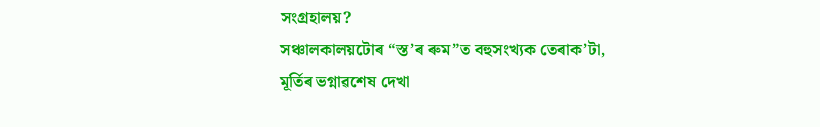সংগ্ৰহালয়?
সঞ্চালকালয়টোৰ “স্ত’ৰ ৰুম”ত বহুসংখ্যক তেৰাক’টা, মূৰ্তিৰ ভগ্নাৱশেষ দেখা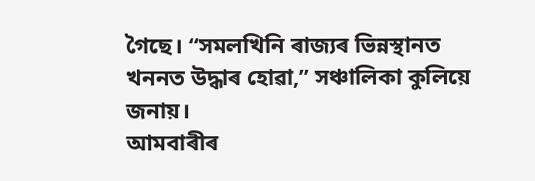গৈছে। “সমলখিনি ৰাজ্যৰ ভিন্নস্থানত খননত উদ্ধাৰ হোৱা,” সঞ্চালিকা কুলিয়ে জনায়।
আমবাৰীৰ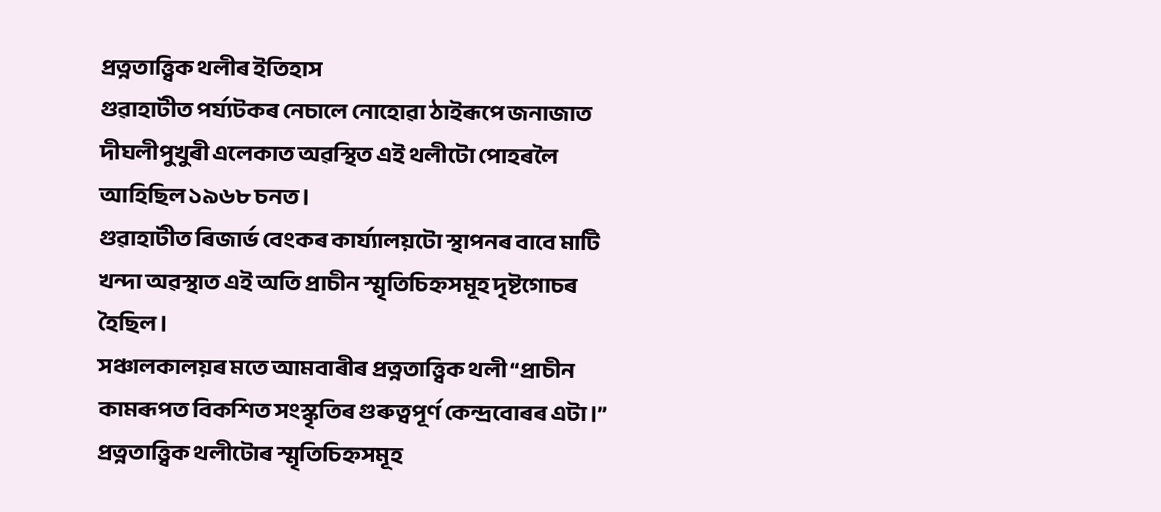প্ৰত্নতাত্ত্বিক থলীৰ ইতিহাস
গুৱাহাটীত পৰ্য্যটকৰ নেচালে নোহোৱা ঠাইৰূপে জনাজাত দীঘলীপুখুৰী এলেকাত অৱস্থিত এই থলীটো পোহৰলৈ আহিছিল ১৯৬৮ চনত।
গুৱাহাটীত ৰিজাৰ্ভ বেংকৰ কাৰ্য্যালয়টো স্থাপনৰ বাবে মাটি খন্দা অৱস্থাত এই অতি প্ৰাচীন স্মৃতিচিহ্নসমূহ দৃষ্টগোচৰ হৈছিল।
সঞ্চালকালয়ৰ মতে আমবাৰীৰ প্ৰত্নতাত্ত্বিক থলী “প্ৰাচীন কামৰূপত বিকশিত সংস্কৃতিৰ গুৰুত্বপূৰ্ণ কেন্দ্ৰবোৰৰ এটা।”
প্ৰত্নতাত্ত্বিক থলীটোৰ স্মৃতিচিহ্নসমূহ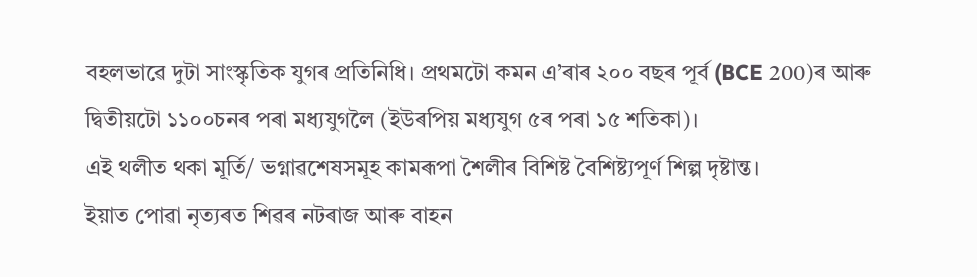বহলভাৱে দুটা সাংস্কৃতিক যুগৰ প্ৰতিনিধি। প্ৰথমটো কমন এ’ৰাৰ ২০০ বছৰ পূৰ্ব (BCE 200)ৰ আৰু দ্বিতীয়টো ১১০০চনৰ পৰা মধ্যযুগলৈ (ইউৰপিয় মধ্যযুগ ৫ৰ পৰা ১৫ শতিকা)।
এই থলীত থকা মূৰ্তি/ ভগ্নাৱশেষসমূহ কামৰূপা শৈলীৰ বিশিষ্ট বৈশিষ্ট্যপূৰ্ণ শিল্প দৃষ্টান্ত।
ইয়াত পোৱা নৃত্যৰত শিৱৰ নটৰাজ আৰু বাহন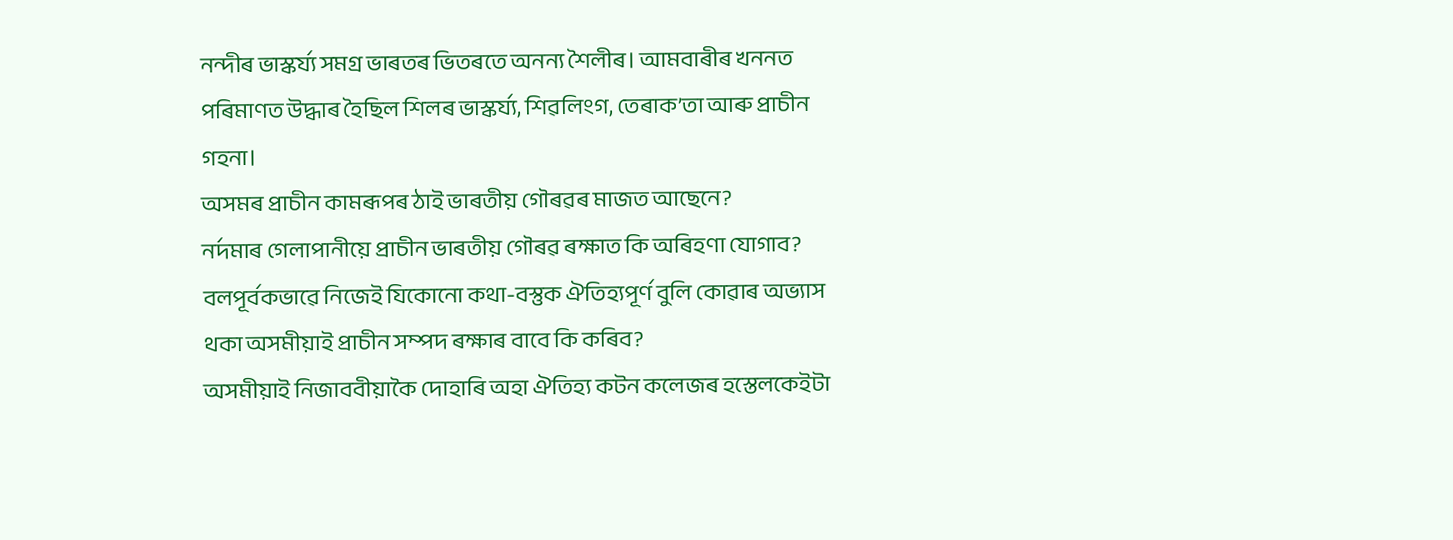নন্দীৰ ভাস্কৰ্য্য সমগ্ৰ ভাৰতৰ ভিতৰতে অনন্য শৈলীৰ। আমবাৰীৰ খননত পৰিমাণত উদ্ধাৰ হৈছিল শিলৰ ভাস্কৰ্য্য, শিৱলিংগ, তেৰাক’তা আৰু প্ৰাচীন গহনা।
অসমৰ প্ৰাচীন কামৰূপৰ ঠাই ভাৰতীয় গৌৰৱৰ মাজত আছেনে?
নৰ্দমাৰ গেলাপানীয়ে প্ৰাচীন ভাৰতীয় গৌৰৱ ৰক্ষাত কি অৰিহণা যোগাব?
বলপূৰ্বকভাৱে নিজেই যিকোনো কথা-বস্তুক ঐতিহ্যপূৰ্ণ বুলি কোৱাৰ অভ্যাস থকা অসমীয়াই প্ৰাচীন সম্পদ ৰক্ষাৰ বাবে কি কৰিব?
অসমীয়াই নিজাববীয়াকৈ দোহাৰি অহা ঐতিহ্য কটন কলেজৰ হস্তেলকেইটা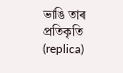ভাঙি তাৰ প্ৰতিকৃতি (replica)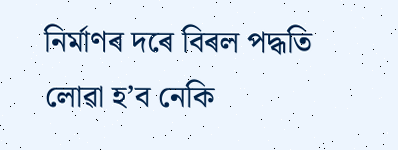নিৰ্মাণৰ দৰে বিৰল পদ্ধতি লোৱা হ’ব নেকি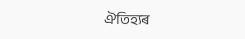ঐতিহ্যৰ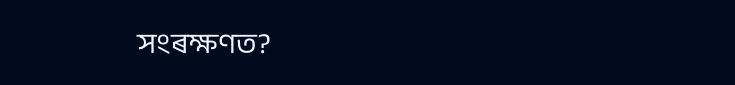সংৰক্ষণত?